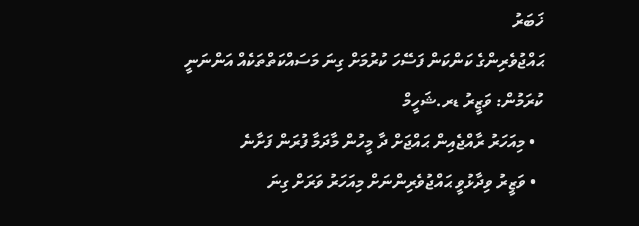ޚަބަރު
ޙައްޖުވެރިންގެ ކަންކަން ފަސޭހަ ކުރުމަށް ގިނަ މަސައްކަތްތަކެއް އަންނަނީ ކުރަމުން: ވަޒީރު ޑރ.ޝަހީމް
  • މިއަހަރު ރާއްޖެއިން ޙައްޖަށް ދާ މީހުން މާދަމާ ފުރަން ފަށާނެ
  • ވަޒީރު ވިދާޅުވީ ޙައްޖުވެރިންނަށް މިއަހަރު ވަރަށް ގިނަ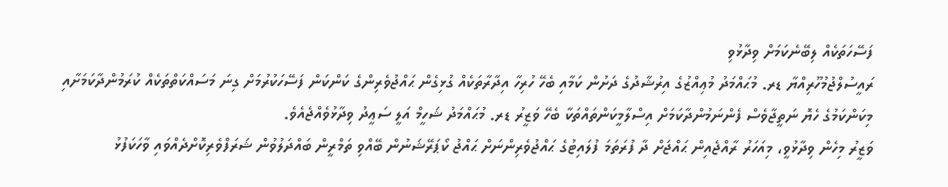ފަސޭހަތަކެއް ލިބޭނެކަމަށް ވިދާޅުވި
ރައީސުލްޖުމުހޫރިއްޔާ ޑރ. މުޙައްމަދު މުޢިއްޒުގެ އިރުޝާދުގެ ދަށުން ކަމާއި ބެހޭ ހުރިހާ އިދާރާތަކެއް ގުޅިގެން ޙައްޖުވެރިންގެ ކަންކަން ފަސޭހަކުރުމަށް ގިނަ މަސައްކަތްތަކެއް ކުރަމުންދާކަމަށާއި މިކަންކަމުގެ ހެޔޮ ނަތީޖާވެސް ފެންނަމުންދާކަމަށް އިސްލާމީކަންތައްތަކާ ބެހޭ ވަޒީރު ޑރ. މުޙައްމަދު ޝަހީމް އަލީ ސަޢީދު ވިދާޅުވެއްޖެއެވެ.
ވަޒީރު މިހެން ވިދާޅުވީ، މިއަހަރު ރާއްޖެއިން ޙައްޖަށް ދާ ފުރަތަމަ ފުލައިޓުގެ ޙައްޖުވެރިންނަށް ޙައްޖު ކޯޕަރޭޝަނުން ބޭއްވި ތަމްރީން ބައްދަލުވުން ޝަރަފްވެރިކޮށްދެއްވައި ވާހަކަފުޅު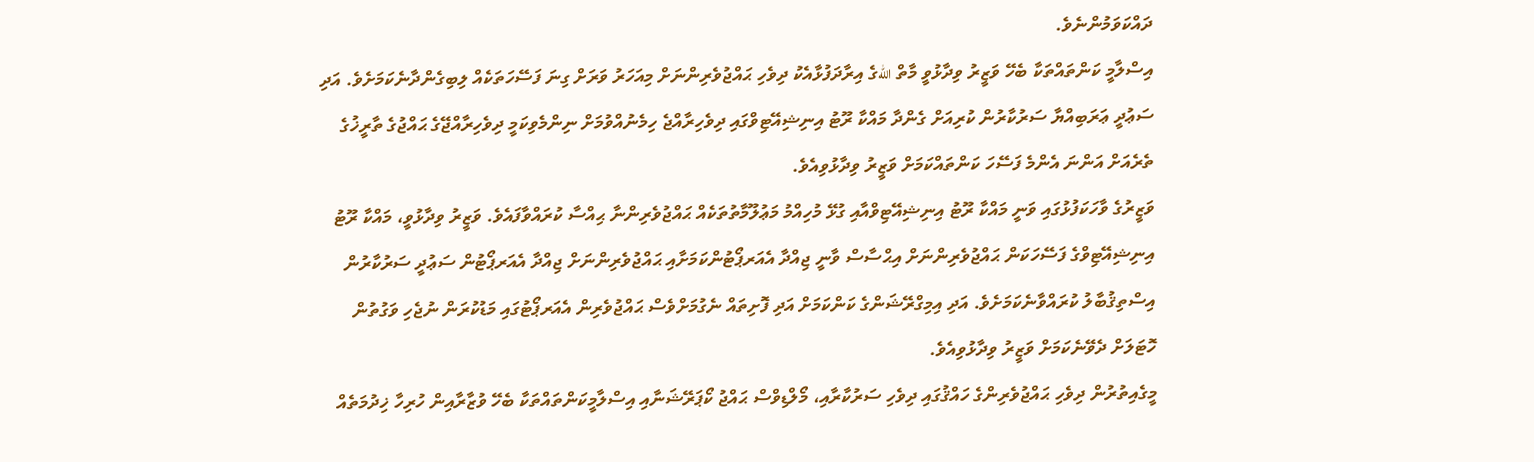ދައްކަވަމުންނެވެ.
އިސްލާމީ ކަންތައްތަކާ ބެހޭ ވަޒީރު ވިދާޅުވީ މާތް اللهގެ އިރާދަފުޅާއެކު ދިވެހި ޙައްޖުވެރިންނަށް މިއަހަރު ވަރަށް ގިނަ ފަސޭހަތަކެއް ލިބިގެންދާނެކަމަށެވެ. އަދި ސަޢުދީ ޢަރަބިއްޔާ ސަރުކާރުން ކުރިއަށް ގެންދާ މައްކާ ރޫޓު އިނިޝިއޭޓިވްގައި ދިވެހިރާއްޖެ ހިމެނުއްވުމަށް ނިންމެވިކަމީ ދިވެހިރާއްޖޭގެ ޙައްޖުގެ ތާރީޚުގެ ތެރެއަށް އަންނަ އެންމެ ފަސޭހަ ކަންތައްކަމަށް ވަޒީރު ވިދާޅުވިއެވެ.
ވަޒީރުގެ ވާހަކަފުޅުގައި ވަނީ މައްކާ ރޫޓު އިނިޝިއޭޓިވްއާއި ގުޅޭ މުހިއްމު މަޢުލޫމާތުތަކެއް ޙައްޖުވެރިންނާ ޙިއްސާ ކުރައްވާފައެވެ. ވަޒީރު ވިދާޅުވީ، މައްކާ ރޫޓު އިނިޝިއޭޓިވްގެ ފަސޭހަކަން ޙައްޖުވެރިންނަށް އިޙްސާސް ވާނީ ޖިއްދާ އެއަރޕޯޓުންކަމަށާއި ޙައްޖުވެރިންނަށް ޖިއްދާ އެއަރޕޯޓުން ސަޢުދީ ސަރުކާރުން އިސްތިޤުބާލު ކުރައްވާނެކަމަށެވެ. އަދި އިމިގްރޭޝަންގެ ކަންކަމަށް އަދި ފޮށިތައް ނެގުމަށްވެސް ޙައްޖުވެރިން އެއަރޕޯޓުގައި މަޑުކުރަން ނުޖެހި ވަގުތުން ހޮޓަލަށް ދެވޭނެކަމަށް ވަޒީރު ވިދާޅުވިއެވެ.
މީގެއިތުރުން ދިވެހި ޙައްޖުވެރިންގެ ހައްޤުގައި ދިވެހި ސަރުކާރާއި، މޯލްޑިވްސް ޙައްޖު ކޯޕަރޭޝަނާއި އިސްލާމީކަންތައްތަކާ ބެހޭ ވުޒާރާއިން ހުރިހާ ޚިދުމަތެއް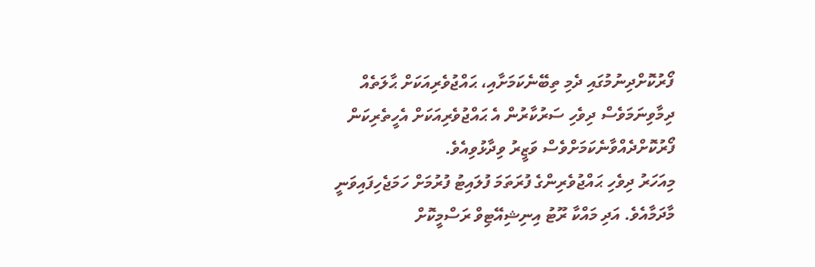ފޯރުކޮށްދިނުމުގައި ދެމި ތިބޭނެކަމަށާއި، ޙައްޖުވެރިއަކަށް ޙާލަތެއް ދިމާވިނަމަވެސް ދިވެހި ސަރުކާރުން އެ ޙައްޖުވެރިއަކަށް އެހީތެރިކަން ފޯރުކޮށްދެއްވާނެކަމަށްވެސް ވަޒީރު ވިދާޅުވިއެވެ.
މިއަހަރު ދިވެހި ޙައްޖުވެރިންގެ ފުރަތަމަ ފުލައިޓު ފުރުމަށް ހަމަޖެހިފައިވަނީ މާދަމާއެވެ. އަދި މައްކާ ރޫޓު އިނިޝިއޭޓިވް ރަސްމީކޮށް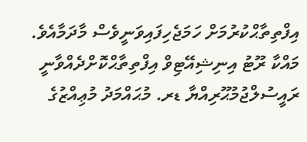އިފްތިތާޙްކުރުމަށް ހަމަޖެހިފައިވަނީވެސް މާދަމާއެވެ. މައްކާ ރޫޓު އިނިޝިއޭޓިވް އިފްތިތާޙްކޮށްދެއްވާނީ ރައީސުލްޖުމުޙޫރިއްޔާ ޑރ. މުޙައްމަދު މުޢިއްޒުގެ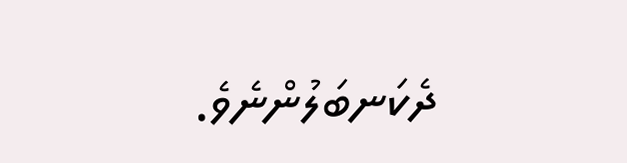ދެކަނބަލުންނެވެ.